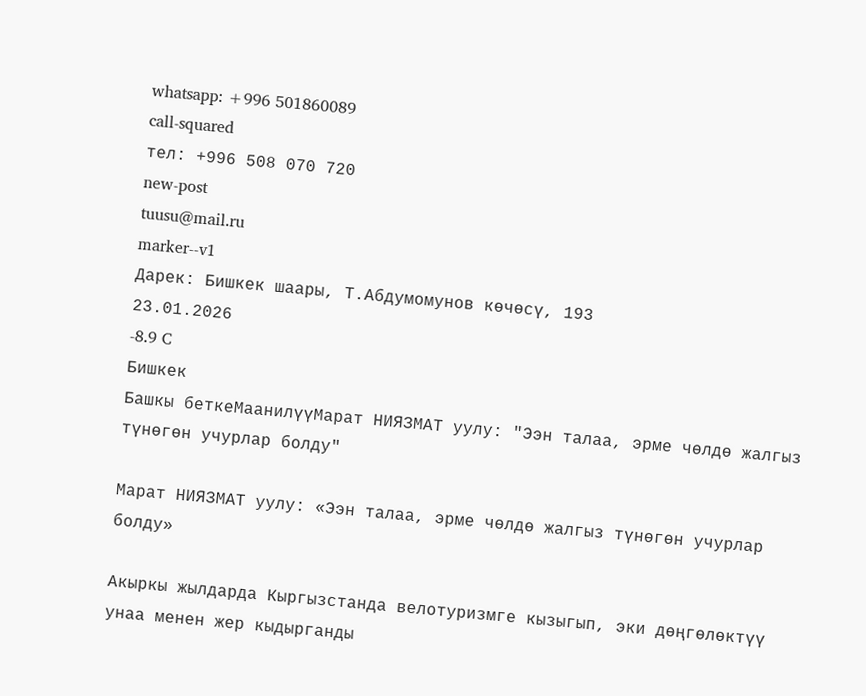whatsapp: +996 501860089
call-squared
тел: +996 508 070 720
new-post
tuusu@mail.ru
marker--v1
Дарек: Бишкек шаары, Т.Абдумомунов көчөсү, 193
23.01.2026
-8.9 C
Бишкек
Башкы беткеМаанилүүМарат НИЯЗМАТ уулу: "Ээн талаа, эрме чөлдө жалгыз түнөгөн учурлар болду"

Марат НИЯЗМАТ уулу: «Ээн талаа, эрме чөлдө жалгыз түнөгөн учурлар болду»

Акыркы жылдарда Кыргызстанда велотуризмге кызыгып, эки дөңгөлөктүү унаа менен жер кыдырганды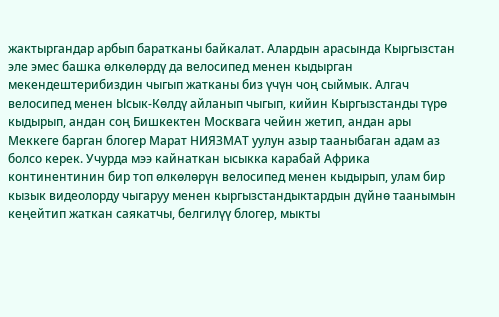жактыргандар арбып баратканы байкалат. Алардын арасында Кыргызстан эле эмес башка өлкөлөрдү да велосипед менен кыдырган мекендештерибиздин чыгып жатканы биз үчүн чоң сыймык. Алгач велосипед менен Ысык-Көлдү айланып чыгып, кийин Кыргызстанды түрө кыдырып, андан соң Бишкектен Москвага чейин жетип, андан ары Меккеге барган блогер Марат НИЯЗМАТ уулун азыр тааныбаган адам аз болсо керек. Учурда мээ кайнаткан ысыкка карабай Африка континентинин бир топ өлкөлөрүн велосипед менен кыдырып, улам бир кызык видеолорду чыгаруу менен кыргызстандыктардын дүйнө таанымын кеңейтип жаткан саякатчы, белгилүү блогер, мыкты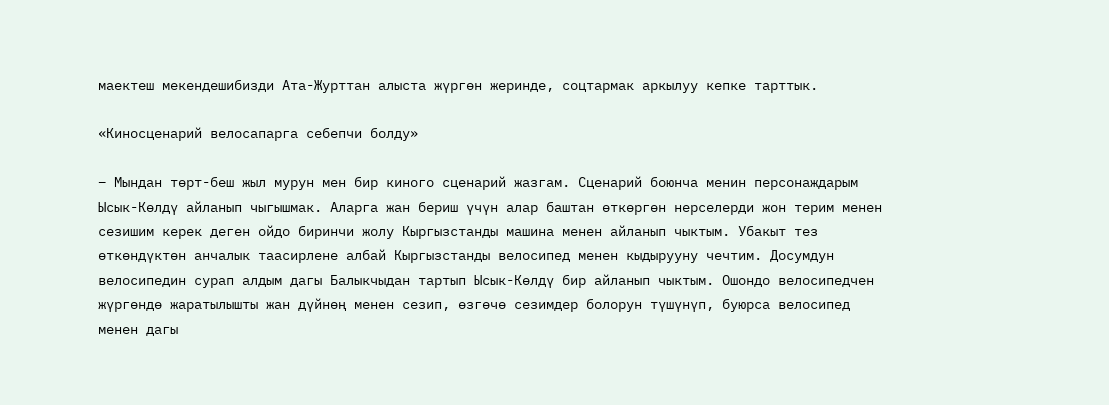маектеш мекендешибизди Ата-Журттан алыста жүргөн жеринде, соцтармак аркылуу кепке тарттык.

«Киносценарий велосапарга себепчи болду»

– Мындан төрт-беш жыл мурун мен бир киного сценарий жазгам. Сценарий боюнча менин персонаждарым Ысык-Көлдү айланып чыгышмак. Аларга жан бериш үчүн алар баштан өткөргөн нерселерди жон терим менен сезишим керек деген ойдо биринчи жолу Кыргызстанды машина менен айланып чыктым. Убакыт тез өткөндүктөн анчалык таасирлене албай Кыргызстанды велосипед менен кыдырууну чечтим. Досумдун велосипедин сурап алдым дагы Балыкчыдан тартып Ысык-Көлдү бир айланып чыктым. Ошондо велосипедчен жүргөндө жаратылышты жан дүйнөң менен сезип, өзгөчө сезимдер болорун түшүнүп, буюрса велосипед менен дагы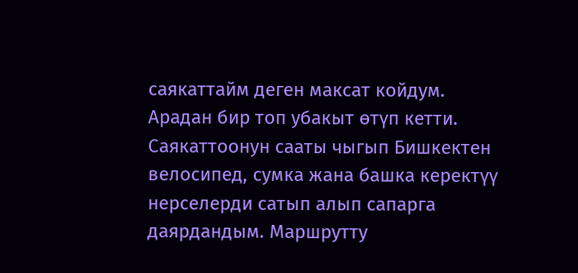саякаттайм деген максат койдум. Арадан бир топ убакыт өтүп кетти. Саякаттоонун сааты чыгып Бишкектен велосипед, сумка жана башка керектүү нерселерди сатып алып сапарга даярдандым. Маршрутту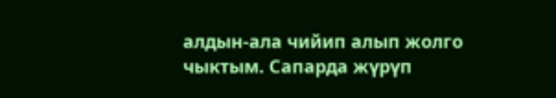алдын-ала чийип алып жолго чыктым. Сапарда жүрүп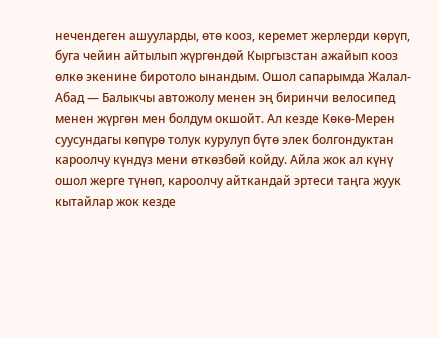нечендеген ашууларды, өтө кооз, керемет жерлерди көрүп, буга чейин айтылып жүргөндөй Кыргызстан ажайып кооз өлкө экенине биротоло ынандым. Ошол сапарымда Жалал-Абад — Балыкчы автожолу менен эң биринчи велосипед менен жүргөн мен болдум окшойт. Ал кезде Көкө-Мерен суусундагы көпүрө толук курулуп бүтө элек болгондуктан кароолчу күндүз мени өткөзбөй койду. Айла жок ал күнү ошол жерге түнөп, кароолчу айткандай эртеси таңга жуук кытайлар жок кезде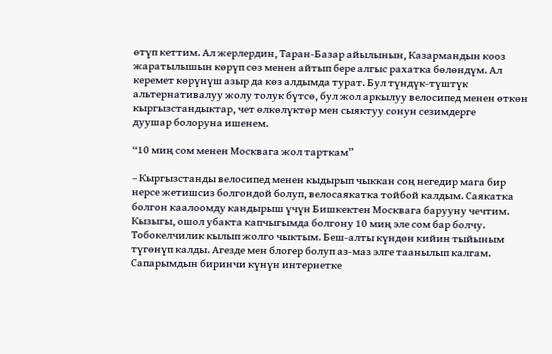өтүп кеттим. Ал жерлердин, Таран-Базар айылынын, Казармандын кооз жаратылышын көрүп сөз менен айтып бере алгыс рахатка бөлөндүм. Ал керемет көрүнүш азыр да көз алдымда турат. Бул түндүк-түштүк альтернативалуу жолу толук бүтсө, бул жол аркылуу велосипед менен өткөн кыргызстандыктар, чет өлкөлүктөр мен сыяктуу сонун сезимдерге
дуушар болоруна ишенем.

“10 миң сом менен Москвага жол тарткам”

– Кыргызстанды велосипед менен кыдырып чыккан соң негедир мага бир нерсе жетишсиз болгондой болуп, велосаякатка тойбой калдым. Саякатка болгон каалоомду кандырыш үчүн Бишкектен Москвага барууну чечтим. Кызыгы, ошол убакта капчыгымда болгону 10 миң эле сом бар болчу. Тобокелчилик кылып жолго чыктым. Беш-алты күндөн кийин тыйыным түгөнүп калды. Агезде мен блогер болуп аз-маз элге таанылып калгам. Сапарымдын биринчи күнүн интернетке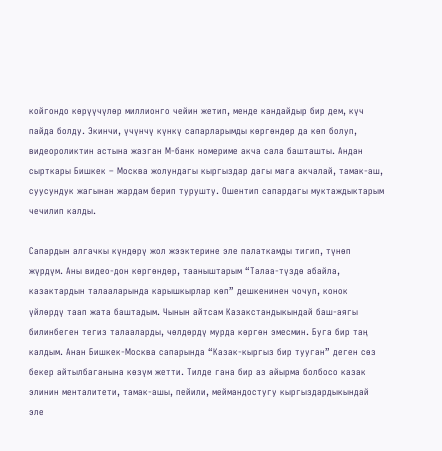койгондо көрүүчүлөр миллионго чейин жетип, менде кандайдыр бир дем, күч пайда болду. Экинчи, үчүнчү күнкү сапарларымды көргөндөр да көп болуп, видеороликтин астына жазган М-банк номериме акча сала башташты. Андан сырткары Бишкек – Москва жолундагы кыргыздар дагы мага акчалай, тамак-аш, суусундук жагынан жардам берип турушту. Ошентип сапардагы муктаждыктарым чечилип калды.

Сапардын алгачкы күндөрү жол жээктерине эле палаткамды тигип, түнөп жүрдүм. Аны видео-дон көргөндөр, тааныштарым “Талаа-түздө абайла, казактардын талааларында карышкырлар көп” дешкенинен чочуп, конок үйлөрдү таап жата баштадым. Чынын айтсам Казакстандыкындай баш-аягы билинбеген тегиз талааларды, чөлдөрдү мурда көргөн эмесмин. Буга бир таң калдым. Анан Бишкек-Москва сапарында “Казак-кыргыз бир тууган” деген сөз бекер айтылбаганына көзүм жетти. Тилде гана бир аз айырма болбосо казак элинин менталитети, тамак-ашы, пейили, меймандостугу кыргыздардыкындай эле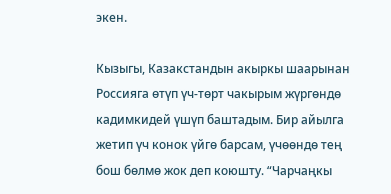экен.

Кызыгы, Казакстандын акыркы шаарынан Россияга өтүп үч-төрт чакырым жүргөндө кадимкидей үшүп баштадым. Бир айылга жетип үч конок үйгө барсам, үчөөндө тең бош бөлмө жок деп коюшту. “Чарчаңкы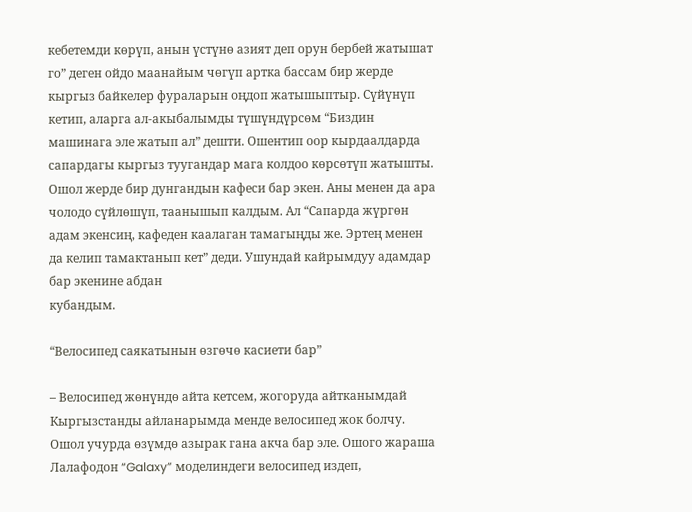кебетемди көрүп, анын үстүнө азият деп орун бербей жатышат го” деген ойдо маанайым чөгүп артка бассам бир жерде кыргыз байкелер фураларын оңдоп жатышыптыр. Сүйүнүп кетип, аларга ал-акыбалымды түшүндүрсөм “Биздин машинага эле жатып ал” дешти. Ошентип оор кырдаалдарда сапардагы кыргыз туугандар мага колдоо көрсөтүп жатышты. Ошол жерде бир дунгандын кафеси бар экен. Аны менен да ара чолодо сүйлөшүп, таанышып калдым. Ал “Сапарда жүргөн адам экенсиң, кафеден каалаган тамагыңды же. Эртең менен да келип тамактанып кет” деди. Ушундай кайрымдуу адамдар бар экенине абдан
кубандым.

“Велосипед саякатынын өзгөчө касиети бар”

– Велосипед жөнүндө айта кетсем, жогоруда айтканымдай Кыргызстанды айланарымда менде велосипед жок болчу. Ошол учурда өзүмдө азырак гана акча бар эле. Ошого жараша Лалафодон “Galaxy” моделиндеги велосипед издеп,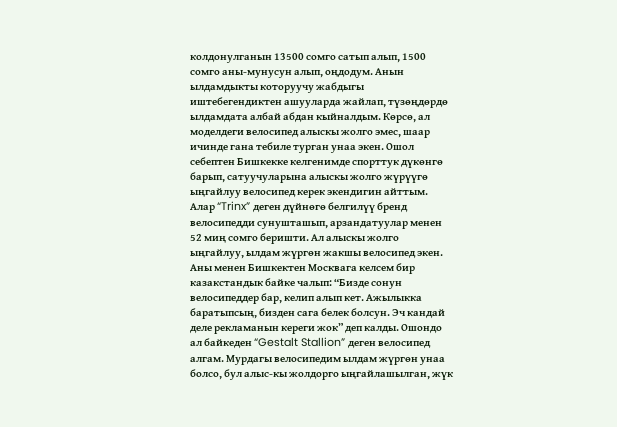колдонулганын 13500 сомго сатып алып, 1500 сомго аны-мунусун алып, оңдодум. Анын ылдамдыкты которуучу жабдыгы иштебегендиктен ашууларда жайлап, түзөңдөрдө ылдамдата албай абдан кыйналдым. Көрсө, ал моделдеги велосипед алыскы жолго эмес, шаар ичинде гана тебиле турган унаа экен. Ошол себептен Бишкекке келгенимде спорттук дүкөнгө барып, сатуучуларына алыскы жолго жүрүүгө ыңгайлуу велосипед керек экендигин айттым. Алар “Trinx” деген дүйнөгө белгилүү бренд велосипедди сунушташып, арзандатуулар менен 52 миң сомго беришти. Ал алыскы жолго ыңгайлуу, ылдам жүргөн жакшы велосипед экен. Аны менен Бишкектен Москвага келсем бир казакстандык байке чалып: “Бизде сонун велосипеддер бар, келип алып кет. Ажылыкка баратыпсың, бизден сага белек болсун. Эч кандай деле рекламанын кереги жок” деп калды. Ошондо ал байкеден “Gestalt Stallion” деген велосипед алгам. Мурдагы велосипедим ылдам жүргөн унаа болсо, бул алыс-кы жолдорго ыңгайлашылган, жүк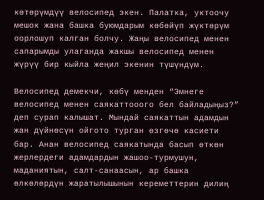көтөрүмдүү велосипед экен. Палатка, уктоочу мешок жана башка буюмдарым көбөйүп жүктөрүм оорлошуп калган болчу. Жаңы велосипед менен сапарымды улаганда жакшы велосипед менен жүрүү бир кыйла жеңил экенин түшүндүм.

Велосипед демекчи, көбү менден “Эмнеге велосипед менен саякаттооого бел байладыңыз?” деп сурап калышат. Мындай саякаттын адамдын жан дүйнөсүн ойгото турган өзгөчө касиети бар. Анан велосипед саякатында басып өткөн жерлердеги адамдардын жашоо-турмушун, маданиятын, салт-санаасын, ар башка өлкөлөрдүн жаратылышынын кереметтерин дилиң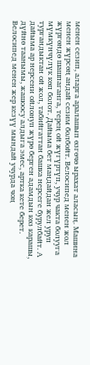менен сезип, аларга аралашып өзгөчө ырахат аласың. Машина менен жүрсөң андай сезим болбойт. Велосипед менен жол жүргөндө шашпаганга, терең ой жүгүртүп, учур чакта болууга мүмкүнчүлүк көп болот. Дайыма бет маңдайдан жел уруп тургандыктан ой жол, табийгаттан башка нерсеге бурулбайт. А дайыма ар нерсени ойлонуп жүрө берген адамдын көз карашы, дүйнө таанымы, жашоосу алдыга эмес, артка кете берет. Велосипед менен жер кезүү мындай учурда чоң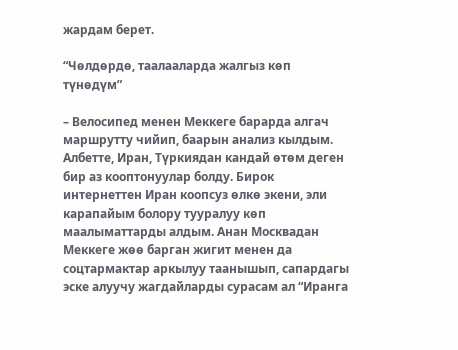жардам берет.

“Чөлдөрдө, таалааларда жалгыз көп түнөдүм”

– Велосипед менен Меккеге барарда алгач маршрутту чийип, баарын анализ кылдым. Албетте, Иран, Түркиядан кандай өтөм деген бир аз кооптонуулар болду. Бирок интернеттен Иран коопсуз өлкө экени, эли карапайым болору тууралуу көп маалыматтарды алдым. Анан Москвадан Меккеге жөө барган жигит менен да соцтармактар аркылуу таанышып, сапардагы эске алуучу жагдайларды сурасам ал “Иранга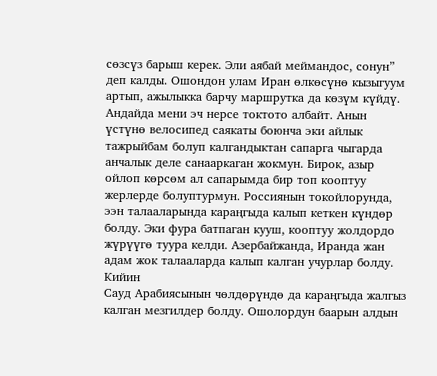сөзсүз барыш керек. Эли аябай меймандос, сонун” деп калды. Ошондон улам Иран өлкөсүнө кызыгуум артып, ажылыкка барчу маршрутка да көзүм күйдү. Андайда мени эч нерсе токтото албайт. Анын үстүнө велосипед саякаты боюнча эки айлык тажрыйбам болуп калгандыктан сапарга чыгарда анчалык деле санааркаган жокмун. Бирок, азыр ойлоп көрсөм ал сапарымда бир топ кооптуу жерлерде болуптурмун. Россиянын токойлорунда, ээн талааларында караңгыда калып кеткен күндөр болду. Эки фура батпаган кууш, кооптуу жолдордо жүрүүгө туура келди. Азербайжанда, Иранда жан адам жок талааларда калып калган учурлар болду. Кийин
Сауд Арабиясынын чөлдөрүндө да караңгыда жалгыз калган мезгилдер болду. Ошолордун баарын алдын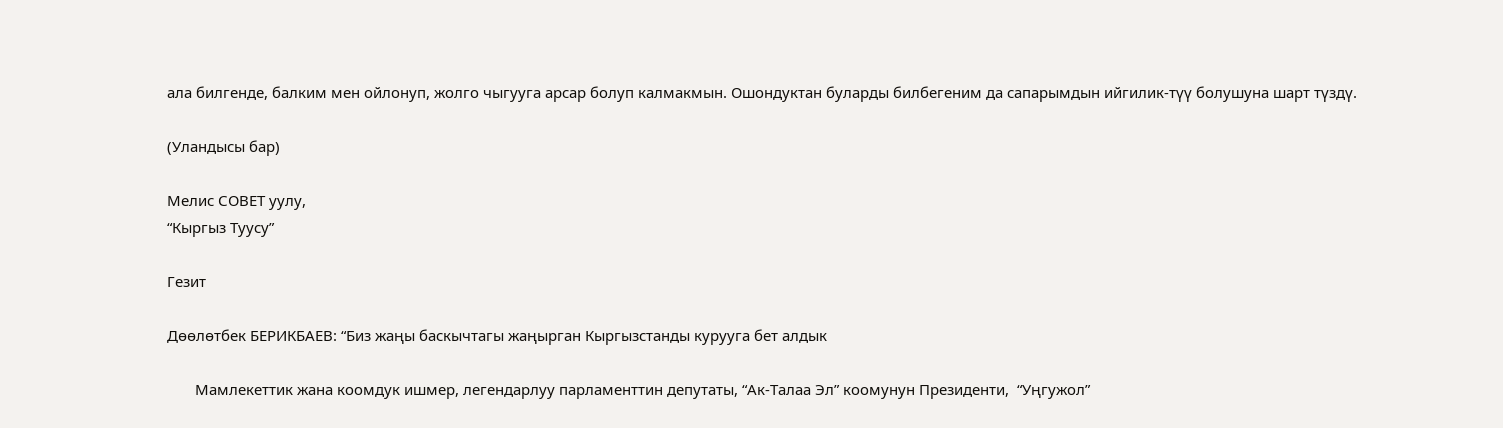ала билгенде, балким мен ойлонуп, жолго чыгууга арсар болуп калмакмын. Ошондуктан буларды билбегеним да сапарымдын ийгилик-түү болушуна шарт түздү.

(Уландысы бар)

Мелис СОВЕТ уулу,
“Кыргыз Туусу”

Гезит

Дөөлөтбек БЕРИКБАЕВ: “Биз жаңы баскычтагы жаңырган Кыргызстанды курууга бет алдык

       Мамлекеттик жана коомдук ишмер, легендарлуу парламенттин депутаты, “Ак-Талаа Эл” коомунун Президенти,  “Уңгужол”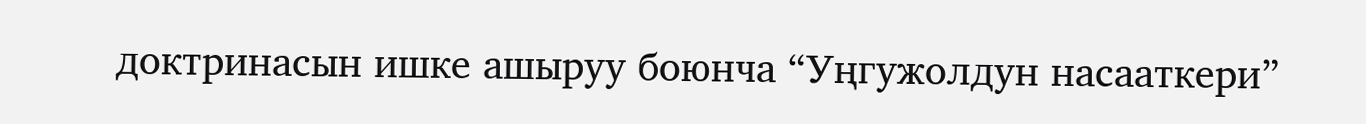доктринасын ишке ашыруу боюнча “Уңгужолдун насааткери”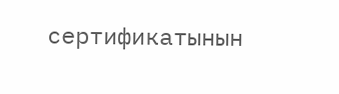сертификатынын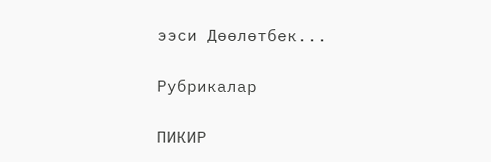ээси Дөөлөтбек...

Рубрикалар

ПИКИР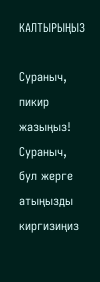КАЛТЫРЫҢЫЗ

Сураныч, пикир жазыңыз!
Сураныч, бул жерге атыңызды киргизиңиз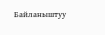Байланыштуу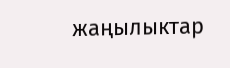жаңылыктар